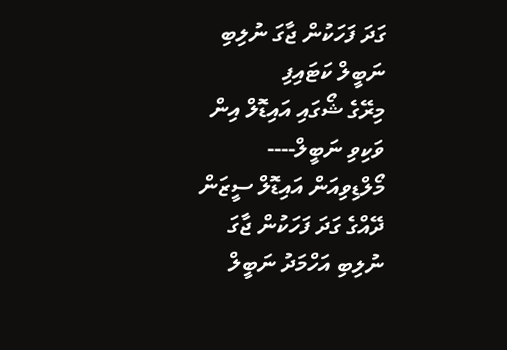ގަދަ ފަހަކުން ޖާގަ ނުލިބި ނަބީލް ކަޓައިފި
މިރޭގެ ޝޯގައި އައިޑޮލް އިން ވަކިވި ނަބީލް----
މޯލްޑިވިއަން އައިޑޮލް ސީޒަން ދޭއްގެ ގަދަ ފަހަކުން ޖާގަ ނުލިބި އަހްމަދު ނަބީލް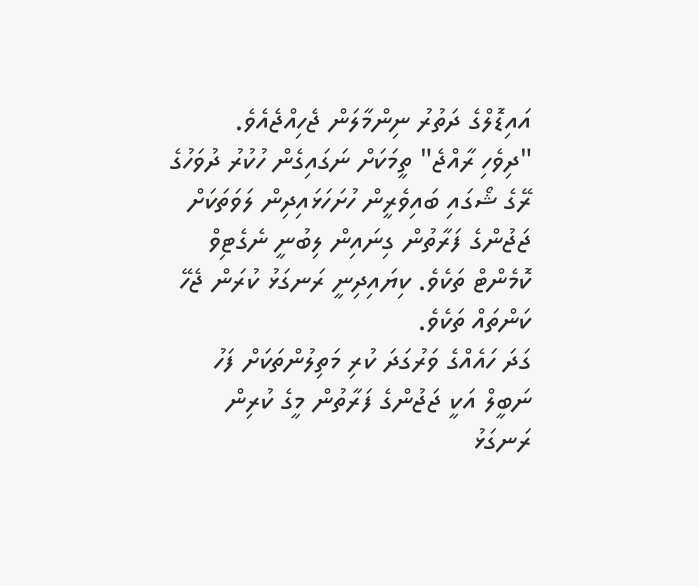އައިޑޮލްގެ ދަތުރު ނިންމާލަން ޖެހިއްޖެއެވެ.
"ދިވެހި ރާއްޖެ" ތީމަކަށް ނަގައިގެން ހުކުރު ދުވަހުގެ ރޭގެ ޝޯގައި ބައިވެރީން ހުށަހަޅައިދިން ލަވަތަކަށް ޖަޖުންގެ ފަރާތުން ގިނައިން ލިބުނީ ނެގެޓިވް ކޮމެންޓް ތަކެވެ. ކިޔައިދިނީ ރަނގަޅު ކުރަން ޖެހޭ ކަންތައް ތަކެވެ.
ގަދަ ހައެއްގެ ވަރުގަދަ ކުރި މަތިލުންތަކަށް ފަހު ނަބީލް އަކީ ޖަޖުންގެ ފަރާތުން މީގެ ކުރިން ރަނގަޅު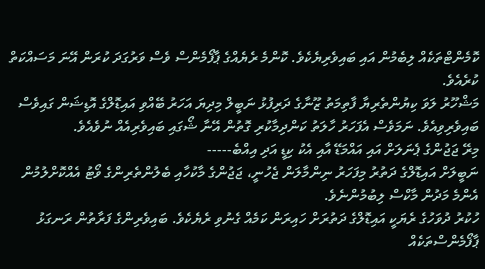ކޮމެންޓްތަކެއް ލިބެމުން އައި ބައިވެރިޔެކެވެ. ކޮންމެ ރެޔެއްގެ ޕާފޯމެންސް ވެސް ވަރުގަދަ ކުރަން އޭނަ މަސައްކަތް ކުރެއެވެ.
މަޝްހޫރު ލަވަ ކިޔުންތެރިޔާ ފާތިމަތު ޒޫނާގެ ދަރިފުޅު ނަބީލް މިދިޔަ އަހަރު ބޭއްވި އައިޑޮލްގެ އޮޑިޝަން ގައިވެސް ބައިވެރިވިއެވެ. ނަމަވެސް އެފަހަރު ހާލަތު ކަންދިމާކުރި ގޮތުން އޭނާ ޝޯގައި ބައިވެރިއެއް ނުވެއެވެ.
މިރޭ ޖަޖުންގެ ޕެނަލަށް އައި އައްމަޑޭ އާއި އެކު ކިޑީ އަދި އިއްބެ-----
ނަބީލަށް އައިޑޮލްގެ ދަތުރު މިފަހަރު ނިންމާލަން ޖެހުނީ، ޖަޖުންގެ މާކުހާއި ބެލުންތެރިންގެ ވޯޓު އެއްކޮށްލުމުން އެންމެ މަދުން މާކްސް ލިބުމުންނެވެ.
ހުކުރު ދުވަހުގެ ރެޔަކީ އައިޑޮލްގެ ދަތުރަށް ހައިރަން ކަމެއް ގެނުވި ރެޔެކެވެ. ބައިވެރިންގެ ފަރާތުން ރަނގަޅު ޕާފޯމެންސްތަކެއް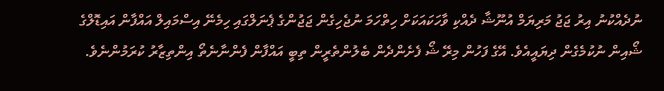ނުދެއްކުނު އިރު ޖަޖު މަރިޔަމް އުނޫޝާ ދެއްކި ވާހަކައަކަށް ހިތްހަމަ ނުޖެހިގެން ޖަޖުންގެ ޕެނަލްގައި ހިމެނޭ އިސްމައިލް އައްފާން އައިޑޮލްގެ ޝޯއިން ނުކުމެގެން ދިޔައީއެވެ. އޭގެ ފަހުން މިރޭ ޝޯ ފެށެންދެން ބެލުންތެރީން ތިބީ އައްފާން ފެންނާނެތޯ އިންތިޒާރު ކުރަމުންނެވެ.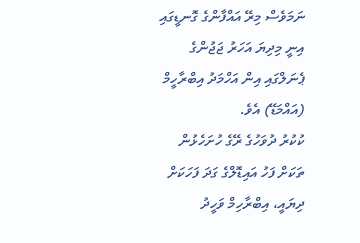ނަމަވެސް މިރޭ އައްފާންގެ ގޮނޑީގައި އިނީ މިދިޔަ އަހަރު ޖަޖުންގެ ޕެނަލްގައި އިން އަހްމަދު އިބްރާހީމް (އައްމަޑޭ) އެވެ.
ކުކުރު ދުވަހުގެ ރޭގެ ހުށަހެޅުން ތަކަށް ފަހު އައިޑޮލްގެ ގަދަ ފަހަކަށް ދިޔައީ، އިބްރާހިމް ވަހީދު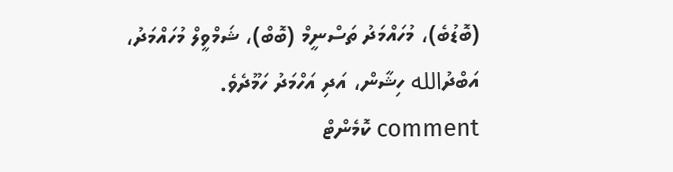(ބޮޑުބެ)، މުހައްމަދު ތަސްނީމް (ބޮބް)، ޝަމްވީލް މުހައްމަދު، އަބްދުالله ހިޝާން، އަދި އަހްމަދު ހަމޫދެވެ.
comment ކޮމެންޓް